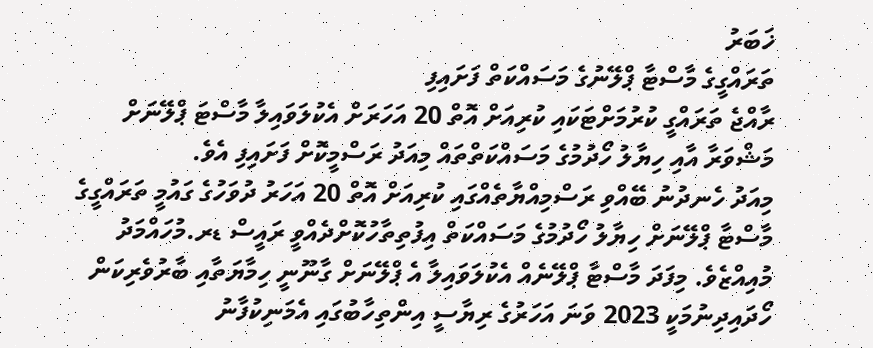ޚަބަރު
ތަރައްގީގެ މާސްޓާ ޕްލޭނުގެ މަސައްކަތް ފަށައިފި
ރާއްޖެ ތަރައްގީ ކުރުމަށްޓަކައި ކުރިއަށް އޮތް 20 އަހަރަށް އެކުލަވައިލާ މާސްޓަ ޕްލޭނަށް މަޝްވަރާ އާއި ހިޔާލު ހޯދުމުގެ މަސައްކަތްތައް މިއަދު ރަސްމީކޮށް ފަށައިފި އެވެ.
މިއަދު ހެނދުނު ބޭއްވި ރަސްމިއްޔާތެއްގައި ކުރިއަށް އޮތް 20 އަހަރު ދުވަހުގެ ގައުމީ ތަރައްގީގެ މާސްޓާ ޕްލޭނަށް ހިޔާލު ހޯދުމުގެ މަސައްކަތް އިފުތިތާހުކޮށްދެއްވީ ރައީސް ޑރ.މުހައްމަދު މުއިއްޒެވެ. މިފަދަ މާސްޓާ ޕްލޭނެއް އެކުލަވައިލާ އެ ޕްލޭނަށް ގާނޫނީ ހިމާޔަތާއި ބާރުވެރިކަން ހޯދައިދިނުމަކީ 2023 ވަނަ އަހަރުގެ ރިޔާސީ އިންތިހާބުގައި އެމަނިކުފާނު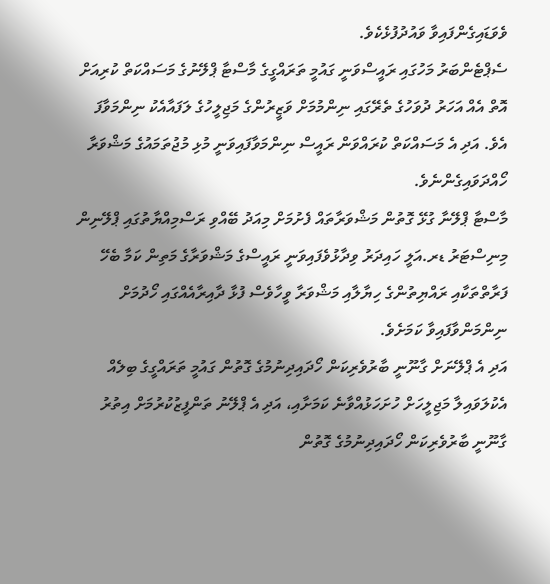ވެވަޑައިގެންފައިވާ ވައުދުފުޅެކެވެ.
ސެޕްޓެންބަރު މަހުގައި ރައީސްވަނީ ގައުމީ ތަރައްގީގެ މާސްޓާ ޕްލޭނުގެ މަސައްކަތް ކުރިއަށް އޮތް އެއް އަހަރު ދުވަހުގެ ތެރޭގައި ނިންމުމަށް ވަޒީރުންގެ މަޖިލީހުގެ ލަފައާއެކު ނިންމަވާފަ އެވެ. އަދި އެ މަސައްކަތް ކުރައްވަން ރައީސް ނިންމަވާފައިވަނީ މުޅި މުޖުތަމައުގެ މަޝްވަރާ ހޯއްދަވައިގެންނެވެ.
މާސްޓާ ޕްލޭނާ ގުޅޭ ގޮތުން މަޝްވަރާތައް ފެށުމަށް މިއަދު ބޭއްވި ރަސްމިއްޔާތުގައި ޕްލޭނިން މިނިސްޓަރު ޑރ.އަލީ ހައިދަރު ވިދާޅުވެފައިވަނީ ރައީސްގެ މަޝްވަރާގެ މަތިން ކަމާ ބެހޭ ފަރާތްތަކާއި ރައްޔިތުންގެ ހިޔާލާއި މަޝްވަރާ ވީހާވެސް ފުޅާ ދާއިރާއެއްގައި ހޯދުމަށް ނިންމަންވާފައިވާ ކަމަށެވެ.
އަދި އެ ޕްލޭނަށް ގާނޫނީ ބާރުވެރިކަން ހޯދައިދިނުމުގެ ގޮތުން ގައުމީ ތަރައްގީގެ ބިލެއް އެކުލަވައިލާ މަޖިލީހަށް ހުށަހަޅުއްވާނެ ކަމަށާއި، އަދި އެ ޕްލޭނު ތަންފީޒުކުރުމަށް އިތުރު ގާނޫނީ ބާރުވެރިކަން ހޯދައިދިނުމުގެ ގޮތުން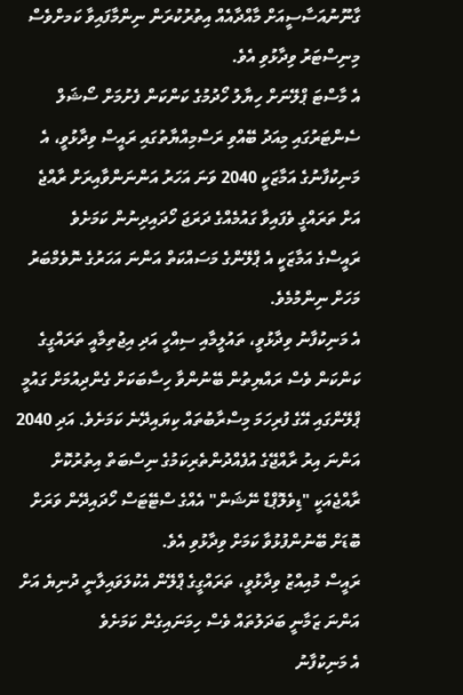ގާނޫނުއަސާސީއަށް މާއްދާއެއް އިތުރުކުރަން ނިންމާފައިވާ ކަމށްވެސް މިނިސްޓަރު ވިދާޅުވި އެވެ.
އެ މާސްޓަ ޕްލޭނަށް ހިޔާލު ހޯދުމުގެ ކަންކަން ފެށުމަށް ސޯޝަލް ސެންޓަރުގައި މިއަދު ބޭއްވި ރަސްމިއްޔާތުގައި ރައީސް ވިދާޅުވީ، އެ މަނިކުފާނުގެ އަމާޒަކީ 2040 ވަނަ އަހަރު އަންނަންވާއިރަށް ރާއްޖެ އަށް ތަރައްގީ ވެފައިވާ ގައުމެއްގެ ދަރަޖަ ހޯދައިދިނުން ކަމަށެވެ
ރައީސްގެ އަމާޒަކީ އެ ޕްލޭންގެ މަސައްކަތް އަންނަ އަހަރުގެ ނޮވެމްބަރު މަހަށް ނިންމުމެވެ.
އެ މަނިކުފާނު ވިދާޅުވީ، ތައުލީމާއި ސިއްހީ އަދި އިޖުތިމާއީ ތަރައްގީގެ ކަންކަން ވެސް ރައްޔިތުން ބޭނުންވާ ހިސާބަކަށް ގެންދިއުމަށް ގައުމީ ޕްލޭންގައި އޭގެ ފުރިހަމަ މިސްރާބުތައް ކިޔައިދޭނެ ކަމަށެވެ. އަދި 2040 އަންނަ އިރު ރާއްޖޭގެ އުފެއްދުންތެރިކަމުގެ ނިސްބަތް އިތުރުކޮށް ރާއްޖެއަކީ "ޑިވެލޮޕްޑް ނޭޝަން" އެއްގެ ސްޓޭޓަސް ހޯދައިދޭން ވަރަށް ބޮޑަށް ބޭނުންފުޅުވާ ކަމަށް ވިދާޅުވި އެވެ.
ރައީސް މުއިއްޒު ވިދާޅުވީ، ތަރައްގީގެ ޕްލޭން އެކުލަވައިލާނީ ދުނިޔެ އަށް އަންނަ ޒަމާނީ ބަދަލުތައް ވެސް ހިމަނައިގެން ކަމަށެވެ
އެ މަނިކުފާނު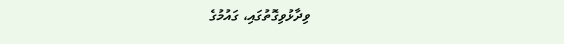ވިދާޅުވިގޮތުގައި، ގައުމުގެ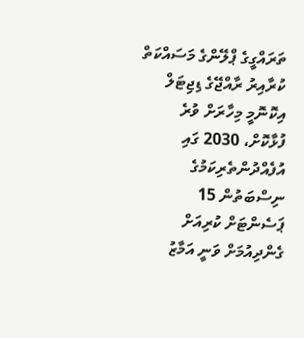ތަރައްގީގެ ޕްލޭންގެ މަސައްކަތް ކުރާއިރު ރާއްޖޭގެ ޑިޖިޓަލް އިކޮނޮމީ މިހާރަށް ވުރެ ފުޅާކޮށް، 2030 ގައި އުފެއްދުންތެރިކަމުގެ ނިސްބަތުން 15 ޕަސެންޓަށް ކުރިއަށް ގެންދިއުމަށް ވަނީ އަމާޒު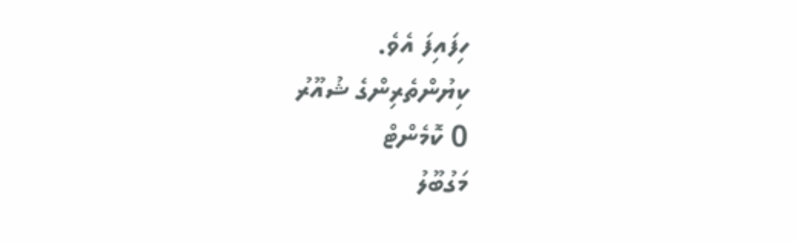ހިފައިފަ އެވެ.
ކިޔުންތެރިންގެ ޝުއޫރު
0 ކޮމެންޓް
މަގުބޫލު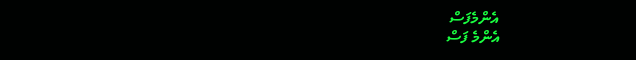އެންމެފަސް
އެންމެ ފަސް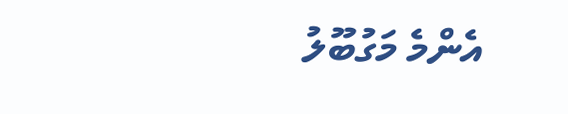އެންމެ މަގުބޫލު